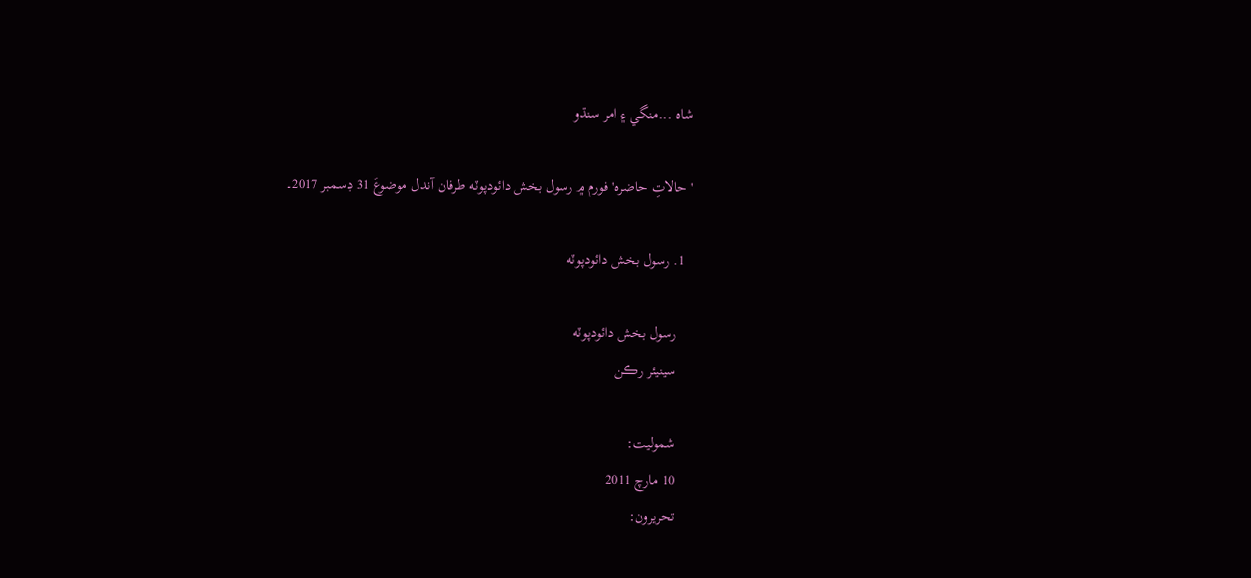شاه ...منگي ۽ امر سنڌو

'حالاتِ حاضره' فورم ۾ رسول بخش دائودپوٽه طرفان آندل موضوعَ 31 ڊسمبر 2017۔

  1. رسول بخش دائودپوٽه

    رسول بخش دائودپوٽه
    سينيئر رڪن

    شموليت:
    10 مارچ 2011
    تحريرون: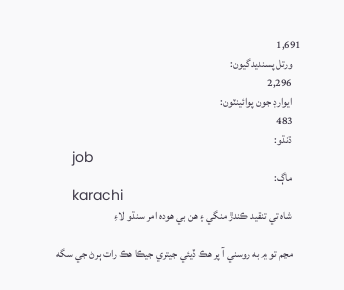1,691
    ورتل پسنديدگيون:
    2,296
    ايوارڊ جون پوائينٽون:
    483
    ڌنڌو:
    job
    ماڳ:
    karachi
    شاه تي تنقيد ڪندڙ منگي ۽ هن بي هوده امر سنڌو لاءِ

    مڃم تو ۾ به روسني آ پر هڪ ڏيئي جيتري جيڪا هڪ رات ٻرڻ جي سگه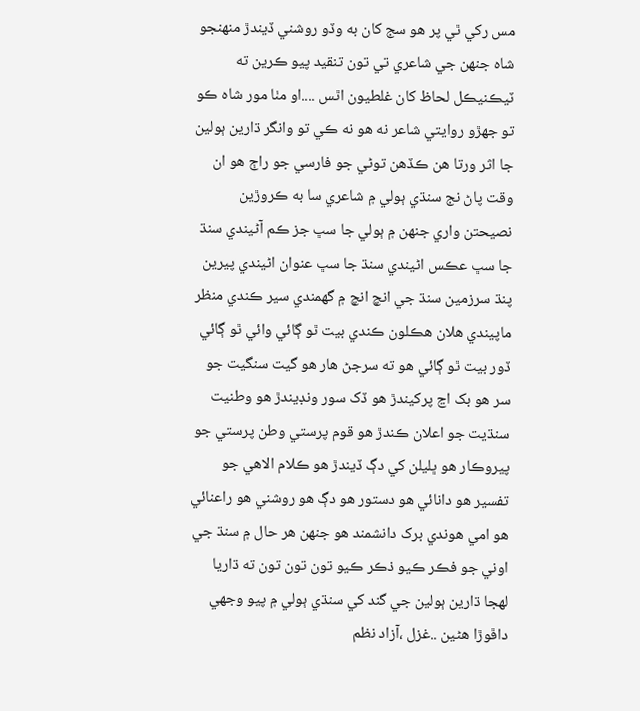مس رکي ٿي پر هو سج کان به وڏو روشني ڏيندڙ منهنجو شاه جنهن جي شاعري تي تون تنقيد پيو ڪرين ته ٽيڪنيڪل لحاظ کان غلطيون اٿس ....او مٺا مور شاه ڪو تو جهڙو روايتي شاعر نه هو نه ڪي تو وانگر ڌارين ٻولين جا اثر ورتا هن ڪڏهن توڻي جو فارسي جو راڄ هو ان وقت پاڻ نج سنڌي ٻولي ۾ شاعري سا به ڪروڙين نصيحتن واري جنهن ۾ ٻولي جا سڀ جز ڪم آڻيندي سنڌ جا سڀ عڪس اڻيندي سنڌ جا سڀ عنوان اڻيندي پيرين پنڌ سرزمين سنڌ جي انچ انچ ۾ گهمندي سير ڪندي منظر ماپيندي هلان هڪلون ڪندي بيت ٿو ڳائي وائي ٿو ڳائي ڏور بيت ٿو ڳائي هو ته سرجڻ هار هو گيت سنگيت جو سر هو بک اڃ پرکيندڙ هو ڏک سور ونڊيندڙ هو وطنيت سنڌيت جو اعلان ڪندڙ هو قوم پرستي وطن پرستي جو پيروڪار هو ڀليلن کي دڳ ڏيندڙ هو ڪلام الاهي جو تفسير هو دانائي هو دستور هو دڳ هو روشني هو راعنائي هو امي هوندي برک دانشمند هو جنهن هر حال ۾ سنڌ جي اوني جو فڪر ڪيو ذڪر ڪيو تون تون تون ته ڌاريا لهجا ڌارين ٻولين جي گند کي سنڌي ٻولي ۾ پيو وجهي داڦوڙا هڻين ..غزل ،آزاد نظم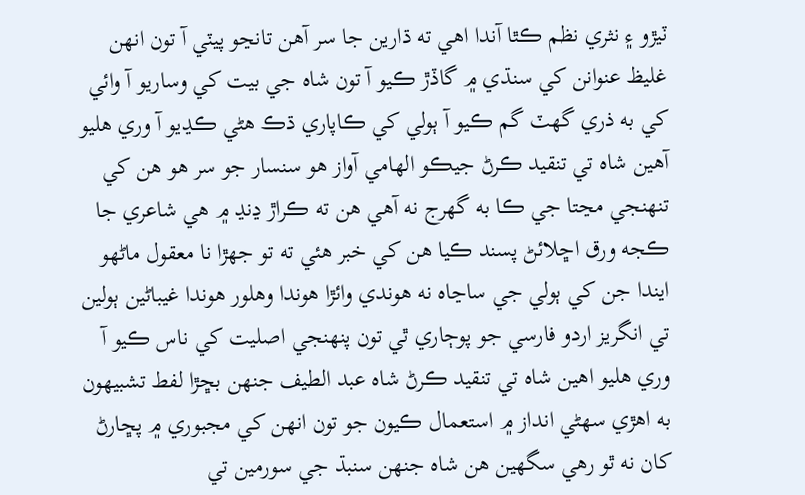ٽيڙو ۽ نثري نظم ڪٿا آندا اهي ته ڌارين جا سر آهن تانڃو پيٽي آ تون انهن غليظ عنوانن کي سنڌي ۾ گاڏڙ ڪيو آ تون شاه جي بيت کي وساريو آ وائي کي به ذري گهٽ گم ڪيو آ ٻولي کي ڪاپاري ڌڪ هڻي ڪڍيو آ وري هليو آهين شاه تي تنقيد ڪرڻ جيڪو الهامي آواز هو سنسار جو سر هو هن کي تنهنجي مڃتا جي ڪا به گهرج نه آهي هن ته ڪراڙ ڍنڍ ۾ هي شاعري جا ڪجه ورق اڇلائڻ پسند ڪيا هن کي خبر هئي ته تو جهڙا نا معقول ماڻهو ايندا جن کي ٻولي جي ساڃاه نه هوندي وائڙا هوندا وهلور هوندا غيباڻين ٻولين تي انگريز اردو فارسي جو پوڄاري ٿي تون پنهنجي اصليت کي ناس ڪيو آ وري هليو اهين شاه تي تنقيد ڪرڻ شاه عبد الطيف جنهن بڇڙا لفط تشبيهون به اهڙي سهڻي انداز ۾ استعمال ڪيون جو تون انهن کي مجبوري ۾ پڇارڻ کان نه ٿو رهي سگهين هن شاه جنهن سنبڌ جي سورمين تي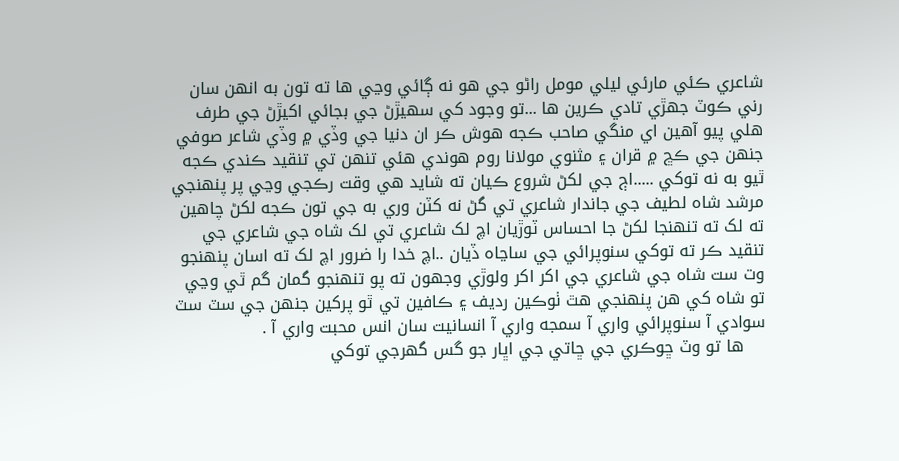شاعري ڪئي مارئي ليلي مومل راڻو جي هو نه ڳائي وڃي ها ته تون به انهن سان رني ڪوٽ جهڙي تادي ڪرين ها ...تو وجود کي سهيڙڻ جي بجائي اکيڙڻ جي طرف هلي پيو آهين اي منگي صاحب ڪجه هوش ڪر ان دنيا جي وڏي ۾ وڏي شاعر صوفي جنهن جي ڪڇ ۾ قران ۽ مثنوي مولانا روم هوندي هئي تنهن تي تنقيد ڪندي ڪجه ٿيو به نه توکي .....اڄ جي لکڻ شروع ڪيان ته شايد هي وقت رڪجي وڃي پر پنهنجي مرشد شاه لطيف جي جاندار شاعري تي گڻ نه کٽن وري به جي تون ڪجه لکڻ چاهين ته لک ته تنهنجا لکڻ جا احساس ٽوڙيان اچ لک شاعري تي لک شاه جي شاعري جي تنقيد ڪر ته توکي سنوپرائي جي ساڃاه ڏيان ..اچ خدا را ضرور اچ لک ته اسان پنهنجو وت ست شاه جي شاعري جي اکر اکر ولوڙي وجهون ته پو تنهنجو گمان گم ٿي وڃي تو شاه کي هن پنهنجي هٿ ٺوڪين رديف ۽ ڪافين تي ٿو پرکين جنهن جي سٽ سٽ سوادي آ سنوپرائي واري آ سمجه واري آ انسانيت سان انس محبت واري آ .
    ها تو وٽ ڇوڪري جي ڇاتي جي اڀار جو گس گهرجي توکي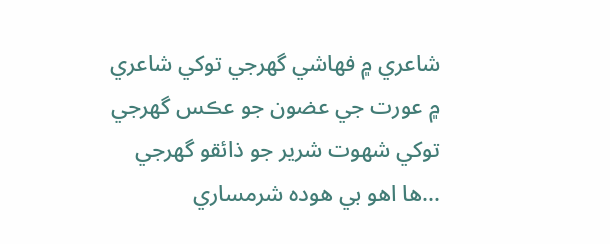شاعري ۾ فهاشي گهرجي توکي شاعري ۾ عورت جي عضون جو عڪس گهرجي توکي شهوت شرير جو ذائقو گهرجي ...ها اهو بي هوده شرمساري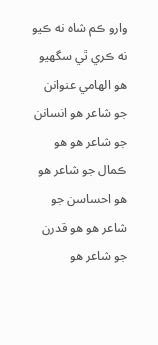وارو ڪم شاه نه ڪيو نه ڪري ٿي سگهيو هو الهامي عنوانن جو شاعر هو انسانن جو شاعر هو هو ڪمال جو شاعر هو هو احساسن جو شاعر هو هو قدرن جو شاعر هو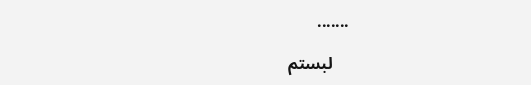.......

    لبستم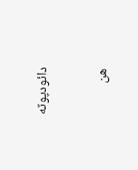دائودپوٽه


هن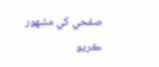صفحي کي مشهور ڪريو